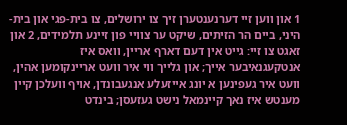1 און ווען זיי דערנענטערן זיך צו ירושלים, צו בית-פגי און בית-היני, ביים הר הזיתים, שיקט ער צוויי פון זיינע תלמידים, 2 און זאגט צו זיי: גייט אין דעם דארף אריין, וואס איז אנטקעגנאיבער אייך; און גלייך ווי איר וועט אריינקומען אהין, וועט איר געפינען א יונג אייזעלע אנגעבונדן, אויף וועלכן קיין מענטש איז נאך קיינמאל נישט געזעסן; בינדט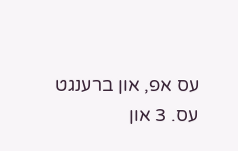עס אפ, און ברענגט עס. 3 און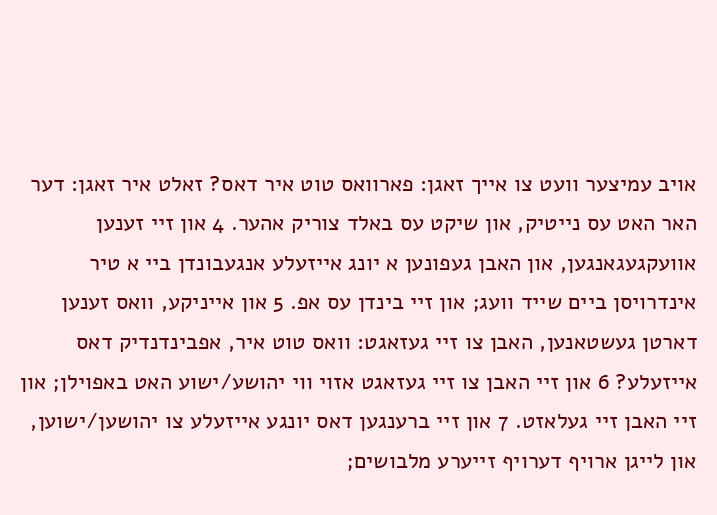אויב עמיצער וועט צו אייך זאגן: פארוואס טוט איר דאס? זאלט איר זאגן: דער האר האט עס נייטיק, און שיקט עס באלד צוריק אהער. 4 און זיי זענען אוועקגעגאנגען, און האבן געפונען א יונג אייזעלע אנגעבונדן ביי א טיר אינדרויסן ביים שייד וועג; און זיי בינדן עס אפ. 5 און אייניקע, וואס זענען דארטן געשטאנען, האבן צו זיי געזאגט: וואס טוט איר, אפבינדנדיק דאס אייזעלע? 6 און זיי האבן צו זיי געזאגט אזוי ווי יהושע/ישוע האט באפוילן; און זיי האבן זיי געלאזט. 7 און זיי ברענגען דאס יונגע אייזעלע צו יהושען/ישוען, און לייגן ארויף דערויף זייערע מלבושים;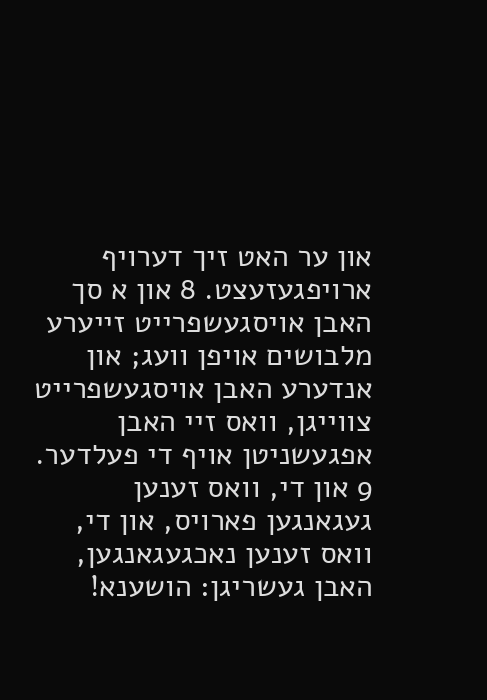און ער האט זיך דערויף ארויפגעזעצט. 8 און א סך האבן אויסגעשפרייט זייערע מלבושים אויפן וועג; און אנדערע האבן אויסגעשפרייט צווייגן, וואס זיי האבן אפגעשניטן אויף די פעלדער. 9 און די, וואס זענען געגאנגען פארויס, און די, וואס זענען נאכגעגאנגען, האבן געשריגן: הושענא!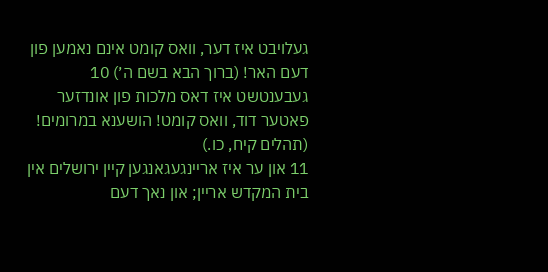געלויבט איז דער, וואס קומט אינם נאמען פון דעם האר! (ברוך הבא בשם ה׳) 10 געבענטשט איז דאס מלכות פון אונדזער פאטער דוד, וואס קומט! הושענא במרומים! (תהלים קיח, כו.)
11 און ער איז אריינגעגאנגען קיין ירושלים אין בית המקדש אריין; און נאך דעם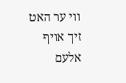ווי ער האט זיך אויף אלעם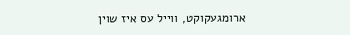ארומגעקוקט, ווייל עס איז שוין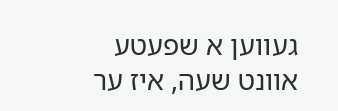געווען א שפעטע אוונט שעה, איז ער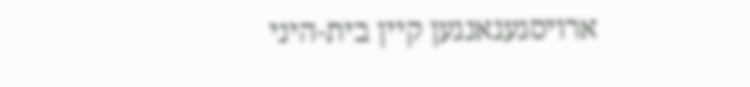ארויסגעגאנגען קיין בית-היני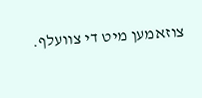צוזאמען מיט די צוועלף.